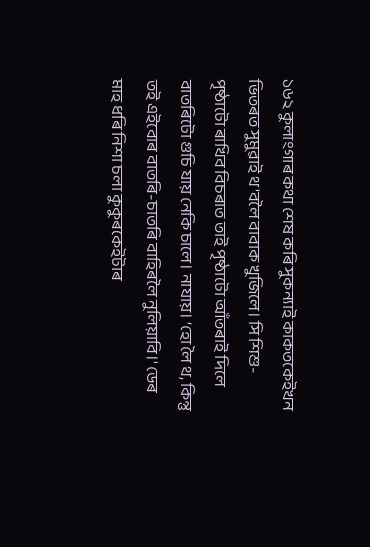১৬২ কুলাংগাৰ কথা শেষ কৰি সুকন্যাই কাকতকেইখন ভিতৰত সুমুৱাই থ'বলৈ বাবাক খুজিলে। সি শিশু-পৃষ্ঠাটো ৰাখিব বিচৰাত তাই পৃষ্ঠাটো আঁতৰাই দিলে বাতৰিটো গুচি যায় নেকি চালে। নাযায়। ‘হো লৈ থ, কিন্তু তই এইবোৰ বাতৰি-চাতৰি বাহিৰলৈ নুলিয়াবি।' ডেৰ মাহ ধৰি নিশা চলা কুকুৰকেইটাৰ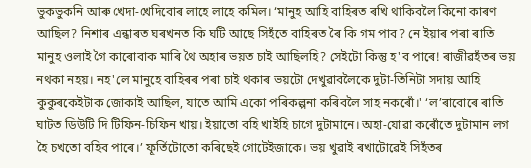ভুকভুকনি আৰু খেদা-খেদিবোৰ লাহে লাহে কমিল। ‘মানুহ আহি বাহিৰত ৰখি থাকিবলৈ কিনো কাৰণ আছিল? নিশাৰ এন্ধাৰত ঘৰখনত কি ঘটি আছে সিহঁতে বাহিৰত ৰৈ কি গম পাব? নে ইয়াৰ পৰা ৰাতি মানুহ ওলাই গৈ কাৰোবাক মাৰি থৈ অহাৰ ভয়ত চাই আছিলহি? সেইটো কিন্তু হ'ব পাৰে! ৰাজীৱহঁতৰ ভয় নথকা নহয়। নহ'লে মানুহে বাহিৰৰ পৰা চাই থকাৰ ভয়টো দেখুৱাবলৈকে দুটা-তিনিটা সদায় আহি কুকুৰকেইটাক জোকাই আছিল, যাতে আমি একো পৰিকল্পনা কৰিবলৈ সাহ নকৰোঁ।' ‘ল’ৰাবোৰে ৰাতি ঘাটত ডিউটি দি টিফিন-চিফিন খায়। ইয়াতো বহি খাইহি চাগে দুটামানে। অহা-যোৱা কৰোঁতে দুটামান লগ হৈ চখতো বহিব পাৰে।’ ফূৰ্তিটোতো কৰিছেই গোটেইজাকে। ভয় খুৱাই ৰখাটোৱেই সিহঁতৰ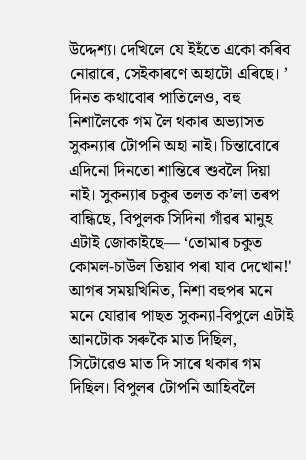উদ্দেশ্য। দেখিলে যে ইহঁতে একো কৰিব নোৱাৰে, সেইকাৰণে অহাটো এৰিছে। ’ দিনত কথাবোৰ পাতিলেও, বহু নিশালৈকে গম লৈ থকাৰ অভ্যাসত সুকন্যাৰ টোপনি অহা নাই। চিন্তাবোৰে এদিনো দিনতো শান্তিৰে শুবলৈ দিয়া নাই। সুকন্যাৰ চকুৰ তলত ক’লা তৰপ বান্ধিছে, বিপুলক সিদিনা গাঁৱৰ মানুহ এটাই জোকাইছে— ‘তোমাৰ চকুত কোমল-চাউল তিয়াব পৰা যাব দেখোন!' আগৰ সময়খিনিত, নিশা বহুপৰ মনে মনে যোৱাৰ পাছত সুকন্যা-বিপুলে এটাই আনটোক সৰুকৈ মাত দিছিল, সিটোৱেও মাত দি সাৰে থকাৰ গম দিছিল। বিপুলৰ টোপনি আহিবলৈ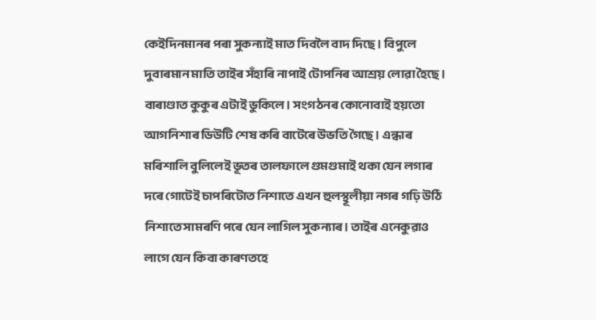কেইদিনমানৰ পৰা সুকন্যাই মাত দিবলৈ বাদ দিছে। বিপুলে দুবাৰমান মাতি তাইৰ সঁহাৰি নাপাই টোপনিৰ আশ্ৰয় লোৱা হৈছে। বাৰাণ্ডাত কুকুৰ এটাই ভুকিলে। সংগঠনৰ কোনোবাই হয়তো আগনিশাৰ ডিউটি শেষ কৰি বাটেৰে উভতি গৈছে। এন্ধাৰ মৰিশালি বুলিলেই ভূতৰ তালফালে গুমগুমাই থকা যেন লগাৰ দৰে গোটেই চাপৰিটোত নিশাতে এখন হুলস্থূলীয়া নগৰ গঢ়ি উঠি নিশাতে সামৰণি পৰে যেন লাগিল সুকন্যাৰ। তাইৰ এনেকুৱাও লাগে যেন কিবা কাৰণতহে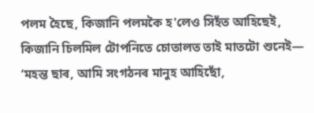পলম হৈছে, কিজানি পলমকৈ হ'লেও সিহঁত আহিছেই, কিজানি চিলমিল টোপনিতে চোতালত তাই মাতটো শুনেই— ‘মহন্ত ছাৰ, আমি সংগঠনৰ মানুহ আহিছোঁ,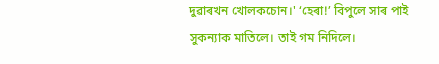দুৱাৰখন খোলকচোন।' ‘হেৰা!’ বিপুলে সাৰ পাই সুকন্যাক মাতিলে। তাই গম নিদিলে।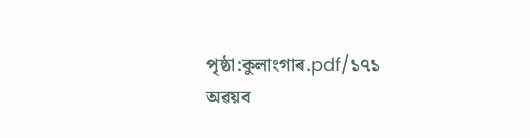পৃষ্ঠা:কুলাংগাৰ.pdf/১৭১
অৱয়ব